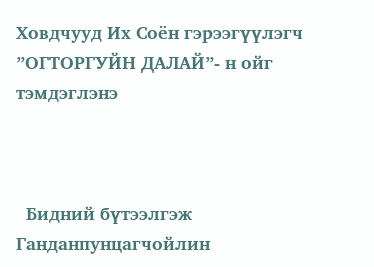Ховдчууд Их Соён гэрээгүүлэгч ”ОГТОРГУЙН ДАЛАЙ”- н ойг тэмдэглэнэ



  Бидний бүтээлгэж  Ганданпунцагчойлин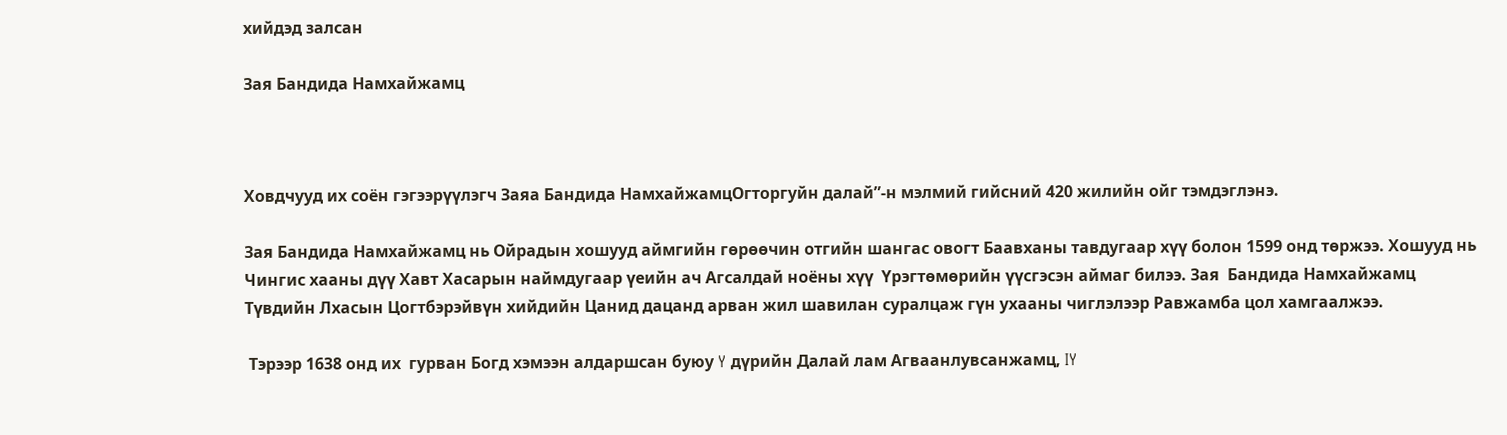хийдэд залсан

Зая Бандида Намхайжамц



Ховдчууд их соён гэгээрүүлэгч Заяа Бандида НамхайжамцОгторгуйн далай”-н мэлмий гийсний 420 жилийн ойг тэмдэглэнэ.

Зая Бандида Намхайжамц нь Ойрадын хошууд аймгийн гөрөөчин отгийн шангас овогт Баавханы тавдугаар хүү болон 1599 онд төржээ. Хошууд нь Чингис хааны дүү Хавт Хасарын наймдугаар үеийн ач Агсалдай ноёны хүү  Үрэгтөмөрийн үүсгэсэн аймаг билээ. Зая  Бандида Намхайжамц  Түвдийн Лхасын Цогтбэрэйвүн хийдийн Цанид дацанд арван жил шавилан суралцаж гүн ухааны чиглэлээр Равжамба цол хамгаалжээ.

 Тэрээр 1638 онд их  гурван Богд хэмээн алдаршсан буюу Y дүрийн Далай лам Агваанлувсанжамц, IY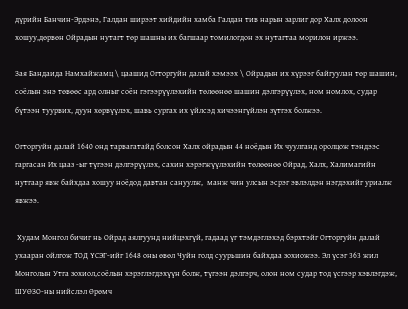дүрийн Банчин-Эрдэнэ, Галдан ширээт хийдийн хамба Галдан тив нарын зарлиг дор Халх долоон хошуу,дөрвөн Ойрадын нутагт төр шашны их багшаар томилогдон эх нутагтаа морилон иржээ.

Зая Бандаида Намхайжамц \ цаашид Огторгуйн далай хэмээх \ Ойрадын их хүрээг байгуулан төр шашин, соёлын энэ төвөөс ард олныг соён гэгээрүүлэхийн төлөөнөө шашин дэлгэрүүлэх, ном номлох, судар бүтээн туурвих, дуун хөрвүүлэх, шавь сургах их үйлсэд хичээнгүйлэн зүтгэх болжээ.

Огторгуйн далай 1640 онд тарвагатайд болсон Халх ойрадын 44 ноёдын Их чуулганд оролцож тэндээс гаргасан Их цааз -ыг түгээн дэлгэрүүлэх, сахин хэрэгжүүлэхийн төлөөнөө Ойрад, Халх, Халимагийн нутгаар явж байхдаа хошуу ноёдод давтан сануулж,  манж чин улсын эсрэг эвлэлдэн нэгдэхийг уриалж явжээ.

 Худам Монгол бичиг нь Ойрад аялгуунд нийцэхгүй, гадаад үг тэмдэглэхэд бэрхтэйг Огторгуйн далай  ухааран ойлгож ТОД ҮСЭГ-ийг 1648 оны өвөл Чуйн голд суурьшин байхдаа зохиожээ. Эл үсэг 363 жил Монголын Утга зохиол,соёлын хэрэглэгдэхүүн болж, түгээн дэлгэрч, олон ном судар тод үсгээр хэвлэгдэж, ШУӨЗО-ны нийслэл Өрөмч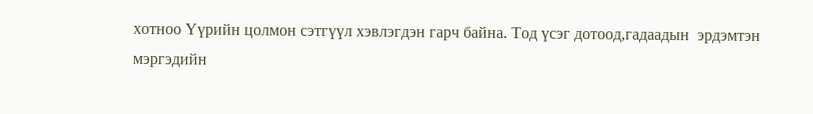хотноо Үүрийн цолмон сэтгүүл хэвлэгдэн гарч байна. Тод үсэг дотоод,гадаадын  эрдэмтэн мэргэдийн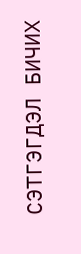СЭТГЭГДЭЛ БИЧИХ